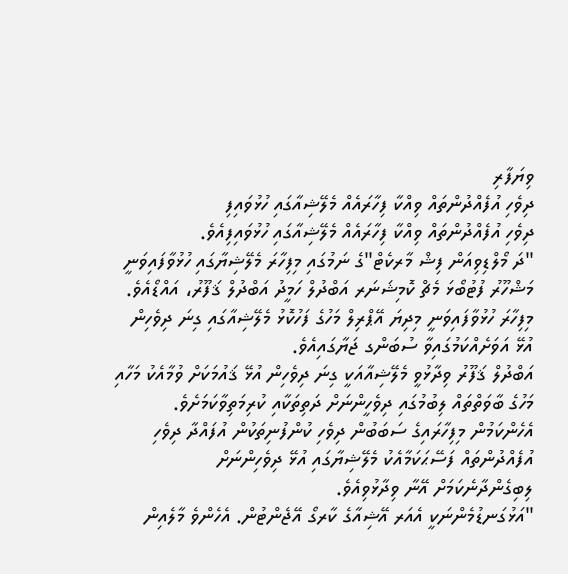ވިޔަފާރި
ދިވެހި އުފެއްދުންތައް ވިއްކާ ފިހާރައެއް މެލޭޝިއާގައި ހުޅުވައިފި
ދިވެހި އުފެއްދުންތައް ވިއްކާ ފިހާރައެއް މެލޭޝިއާގައި ހުޅުވައިފިއެވެ.
"ދަ މޯލްޑިވިއަން ފިޝް މާރކެޓް"ގެ ނަމުގައި މިފިހާރަ މެލޭޝިޔާގައި ހުޅުވާފައިވަނީ މަޝްހޫރު ފުޓުބޯޅަ މެޗް ކޮމިޝަނަރ އަބްދުލް ހަމީދު އަބްދުލް ޤަފޫރު، އައްޑޯއެވެ.
މިފިހާރަ ހުޅުވާފައިވަނީ މިދިޔަ އޭޕްރިލް މަހުގެ ފަހުކޮޅު މެލޭޝިއާގައި ގިނަ ދިވެހިން އުޅޭ އަވަށެއްކަމުގައިވާ ސުބަންގ ޖަޔާގައިއެވެ.
އަބްދުލް ޤަފޫރު ވިދާޅުވީ މެލޭޝިއާއަކީ ގިނަ ދިވެހިން އުޅޭ ޤައުމަކަށް ވުމާއެކު މަހާއި މަހުގެ ބާވަތްތައް ލިބުމުގައި ދިވެހީންނަށް ދަތިތަކާއި ކުރިމަތިވާކަމަށެވެ. އެހެންކަމުން މިފިހާރައިގެ ސަބަބުން ދިވެހި ކުންފުނިތަކުން އުފައްދާ ދިވެހި އުފެއްދުންތައް ފަސޭޙަކަމާއެކު މެލޭޝިޔާގައި އުޅޭ ދިވެހިންނަށް ލިބިގެންދާނެކަމަށް އޭނާ ވިދާޅުވިއެވެ.
"އަޅުގަނޑުމެންނަކީ އެއަރ އޭޝިއާގެ ކާރގޯ އޭޖެންޓުން. އެހެންވެ މާލެއިން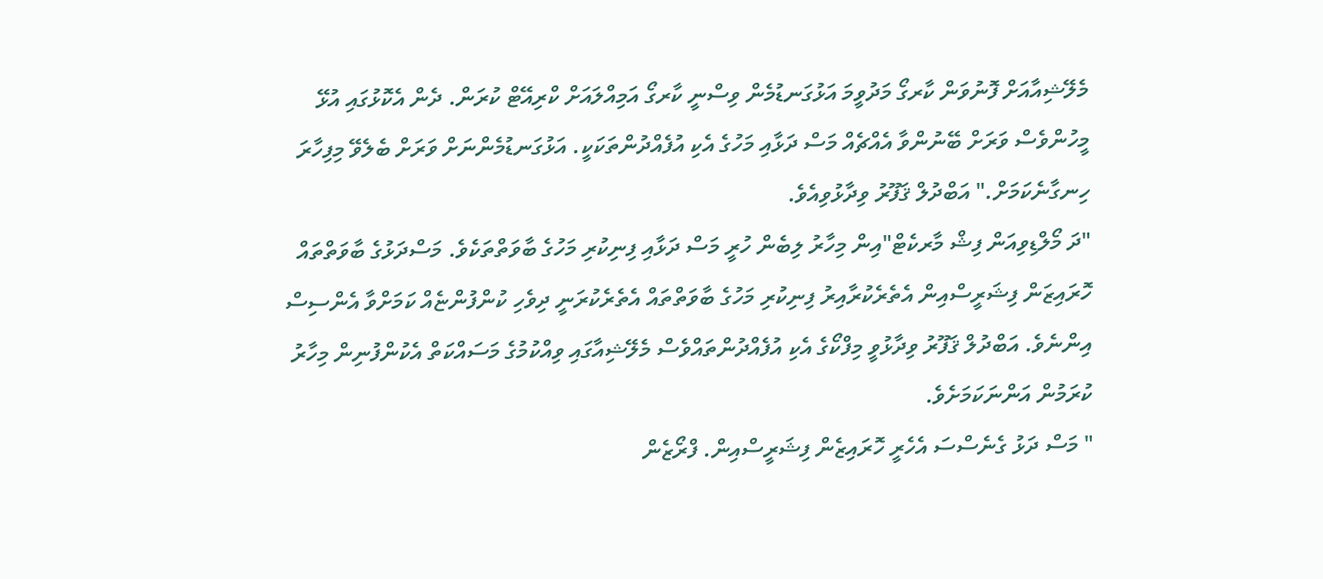މެލޭޝިއާއަށް ފޮނުވަން ކާރގޯ މަދުވީމަ އަޅުގަނޑުމެން ވިސްނީ ކާރގޯ އަމިއްލައަށް ކްރިއޭޓް ކުރަން. ދެން އެކޮޅުގައި އުޅޭ މީހުންވެސް ވަރަށް ބޭނުންވާ އެއްޗެއް މަސް ދަޅާއި މަހުގެ އެކި އުފެއްދުންތަކަކީ. އަޅުގަނޑުމެންނަށް ވަރަށް ބެލެވޭ މިފިހާރަ ހިނގާނެކަމަށް." އަބްދުލް ޤަފޫރު ވިދާޅުވިއެވެ.
"ދަ މޯލްޑިވިއަން ފިޝް މާރކެޓް"އިން މިހާރު ލިބެން ހުރީ މަސް ދަޅާއި ފިނިކުރި މަހުގެ ބާވަތްތަކެވެ. މަސްދަޅުގެ ބާވަތްތައް ހޮރައިޒަން ފިޝަރީސްއިން އެތެރެކުރާއިރު ފިނިކުރި މަހުގެ ބާވަތްތައް އެތެރެކުރަނީ ދިވެހި ކުންފުންޏެއް ކަމަށްވާ އެންސިސް އިންނެވެ. އަބްދުލް ޤަފޫރު ވިދާޅުވީ މިފްކޯގެ އެކި އުފެއްދުންތައްވެސް މެލޭޝިއާގައި ވިއްކުމުގެ މަސައްކަތް އެކުންފުނިން މިހާރު ކުރަމުން އަންނަކަމަށެވެ.
" މަސް ދަޅު ގެނެސްސަ އެހެރީ ހޮރައިޒެން ފިޝަރީސްއިން. ފްރޯޒެން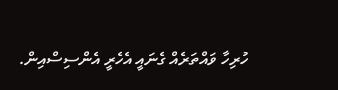ހުރިހާ ވައްތަރެއް ގެނައީ އެހެރީ އެންސިސްއިން.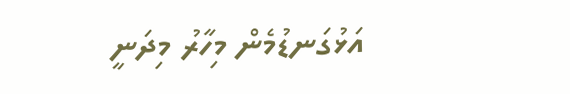އަޅުގަނޑުމެން މިހާރު މިދަނީ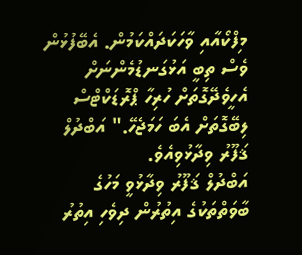މިފްކޯއާއި ވާހަކަދައްކަމުން. އެބޭފުޅުން ވެސް ތިބީ އަޅުގަނޑުމެންނަށް އެހީވެދޭގޮތަށް ހުރިހާ ޕްރޮޑަކްޓްސް ލިބޭގޮތަށް އެބަ ހަމަޖެހޭ." އަބްދުލް ޤަފޫރު ވިދާޅުވިއެވެ.
އަބްދުލް ޤަފޫރު ވިދާޅުވީ މަހުގެ ބާވަތްތަކުގެ އިތުރުން ދިވެހި އިތުރު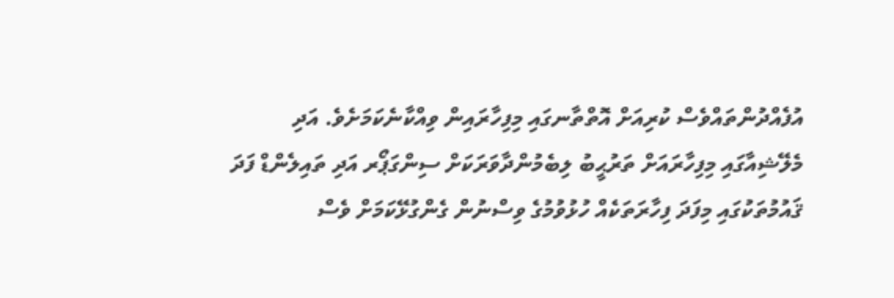އުފެއްދުންތައްވެސް ކުރިއަށް އޮތްތާނގައި މިފިހާރައިން ވިއްކާނެކަމަށެވެ. އަދި މެލޭޝިއާގައި މިފިހާރައަށް ތަރުޙީބު ލިބެމުންދާވަރަކަށް ސިންގަޕޯރ އަދި ތައިލެންޑް ފަދަ ޤައުމުތަކުގައި މިފަދަ ފިހާރަތަކެއް ހުޅުވުމުގެ ވިސްނުން ގެންގުޅޭކަމަށް ވެސް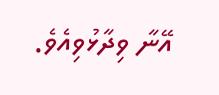އޭނާ ވިދާޅުވިއެވެ.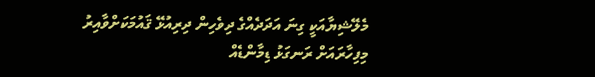މެލޭޝިޔާއަކީ ގިނަ އަދަދެއްގެ ދިވެހިން ދިރިއުޅޭ ޤައުމަކަށްވާއިރު މިފިހާރައަށް ރަނގަޅު ޑިމާންޑެއް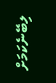ލިބޭނެކަމަށް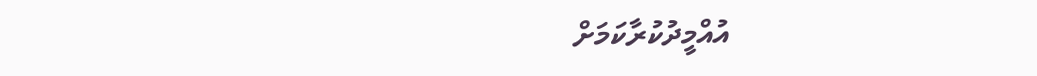އުއްމީދުކުރާކަމަށް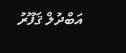އަބްދުލް ޤަފޫރު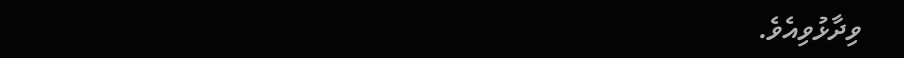ވިދާޅުވިއެވެ.